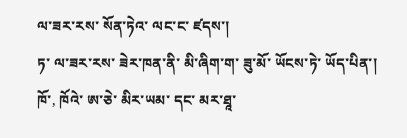ལ་ཟར་རས་ སོན་ཏེའ་ ལང་ང་ ཛདས་།
ཏ་ ལ་ཟར་རས་ ཟེར་ཁན་ནི་ མི་ཞིག་ག་ ཟུ་མོ་ ཡོངས་ཏེ་ ཡོད་པིན་། ཁོ་, ཁོའེ་ ཨ་ཅེ་ མིར་ཡམ་ དང་ མར་ཐཱ་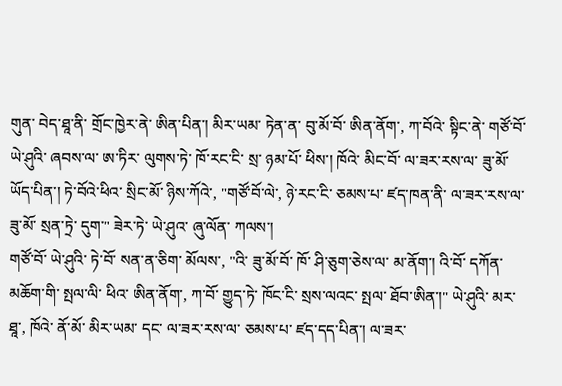གུན་ བེད་ཐཱ་ནི་ གྲོང་ཁྱེར་ནེ་ ཨིན་པིན་། མིར་ཡམ་ ཏེན་ན་ བུ་མོ་བོ་ ཨིན་ནོག་, ཀ་བོའེ་ སྟིང་ནེ་ གཙོ་བོ་ ཡེ་ཤུའི་ ཞབས་ལ་ ཨ་ཏིར་ ལུགས་ཏེ་ ཁོ་རང་ངི་ སྲ་ ཉམ་པོ་ ཕིས་། ཁོའེ་ མིང་བོ་ ལ་ཟར་རས་ལ་ ཟུ་མོ་ ཡོད་པིན་། ཏེ་བོའེ་ཕིའ་ སྲིང་མོ་ ཉིས་ཀོའེ་, "གཙོ་བོ་ལེ་, ཉེ་རང་ངི་ ཅམས་པ་ ཛད་ཁན་ནི་ ལ་ཟར་རས་ལ་ ཟུ་མོ་ སྲན་ཏྲེ་ དུག་" ཟེར་ཏེ་ ཡེ་ཤུའ་ ཞུ་ལོན་ ཀལས་།
གཙོ་བོ་ ཡེ་ཤུའི་ ཏེ་བོ་ སན་ན་ཅིག་ མོལས་, "འི་ ཟུ་མོ་བོ་ ཁོ་ ཤི་ཅུག་ཅེས་ལ་ མ་ནོག་། འི་བོ་ དཀོན་མཆོག་གི་ སྤལ་ལི་ ཕིའ་ ཨིན་ནོག་, ཀ་བོ་ གྱུད་ཏེ་ ཁོང་ངི་ སྲས་ལའང་ སྤལ་ ཐོབ་ཨིན་།" ཡེ་ཤུའི་ མར་ཐཱ་, ཁོའེ་ ནོ་མོ་ མིར་ཡམ་ དང་ ལ་ཟར་རས་ལ་ ཅམས་པ་ ཛད་དད་པིན་། ལ་ཟར་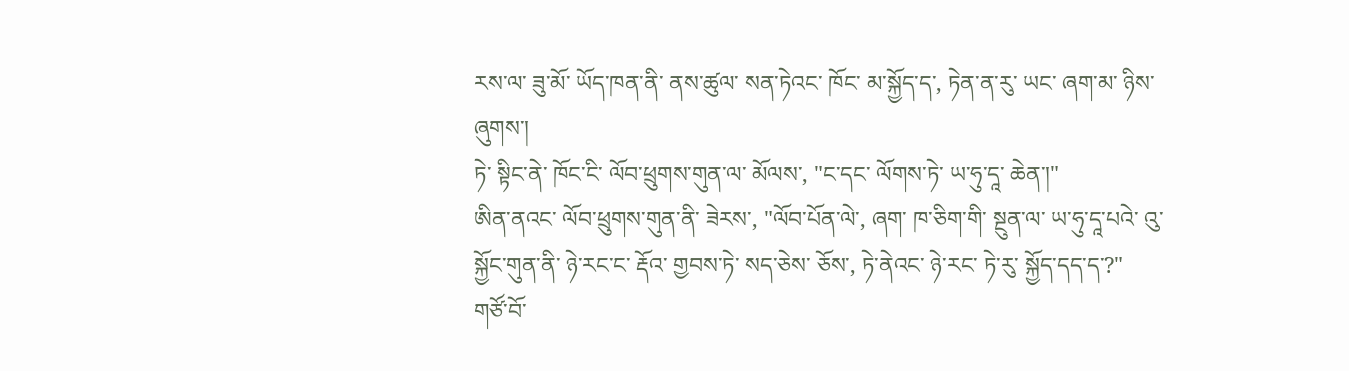རས་ལ་ ཟུ་མོ་ ཡོད་ཁན་ནི་ ནས་ཚུལ་ སན་ཏེའང་ ཁོང་ མ་སྐྱོད་ད་, ཏེན་ན་རུ་ ཡང་ ཞག་མ་ ཉིས་ ཞུགས་།
ཏེ་ སྟིང་ནེ་ ཁོང་ངི་ ལོབ་ཕྲུགས་གུན་ལ་ མོལས་, "ང་དང་ ལོགས་ཏེ་ ཡ་ཧུ་དཱ་ ཆེན་།"
ཨིན་ནའང་ ལོབ་ཕྲུགས་གུན་ནི་ ཟེརས་, "ལོབ་པོན་ལེ་, ཞག་ ཁ་ཅིག་གི་ སྔུན་ལ་ ཡ་ཧུ་དཱ་པའེ་ འུ་སྐྱོང་གུན་ནི་ ཉེ་རང་ང་ རྡོའ་ གྱབས་ཏེ་ སད་ཅེས་ ཅོས་, ཏེ་ནེའང་ ཉེ་རང་ ཏེ་རུ་ སྐྱོད་དད་ད་?"
གཙོ་བོ་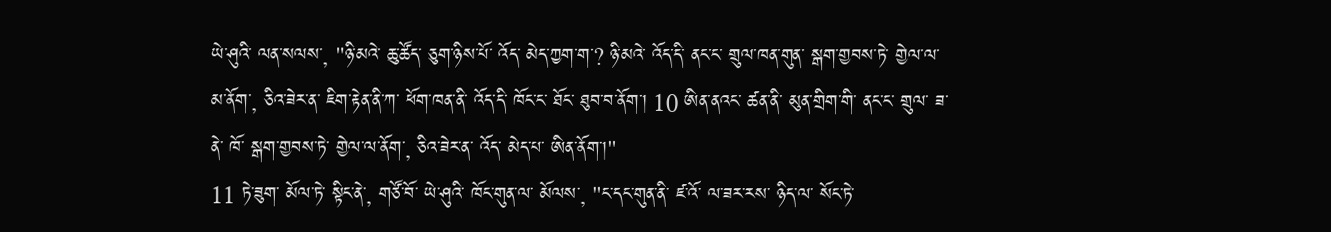ཡེ་ཤུའི་ ལན་སལས་, "ཉི་མའེ་ ཆུ་ཚོད་ ཅུག་ཉིས་པོ་ འོད་ མེད་ཀྱག་ག་? ཉི་མའེ་ འོད་དི་ ནང་ང་ གྲུལ་ཁན་གུན་ སྒག་གྱབས་ཏེ་ གྱེལ་ལ་ མ་ནོག་, ཅིའ་ཟེར་ན་ ཇིག་རྟེན་ནི་ཀ་ ཕོག་ཁན་ནི་ འོད་དི་ ཁོང་ང་ ཐོང་ ཐུབ་བ་ནོག་། 10 ཨིན་ནའང་ ཚན་ནི་ མུན་གྲིག་གི་ ནང་ང་ གྲུལ་ ཟ་ནེ་ ཁོ་ སྒག་གྱབས་ཏེ་ གྱེལ་ལ་ནོག་, ཅིའ་ཟེར་ན་ འོད་ མེད་པ་ ཨིན་ནོག་།"
11 ཏེ་ཟུག་ མོལ་ཏེ་ སྟིང་ནེ་, གཙོ་བོ་ ཡེ་ཤུའི་ ཁོང་གུན་ལ་ མོལས་, "ང་དང་གུན་ནི་ ཛ་འོ་ ལ་ཟར་རས་ ཉིད་ལ་ སོང་ཏེ་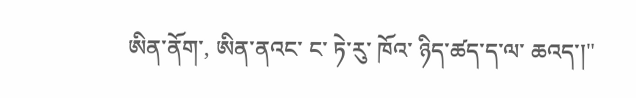ཨིན་ནོག་, ཨིན་ནའང་ ང་ ཏེ་རུ་ ཁོའ་ ཉིད་ཚད་ད་ལ་ ཆའད་།"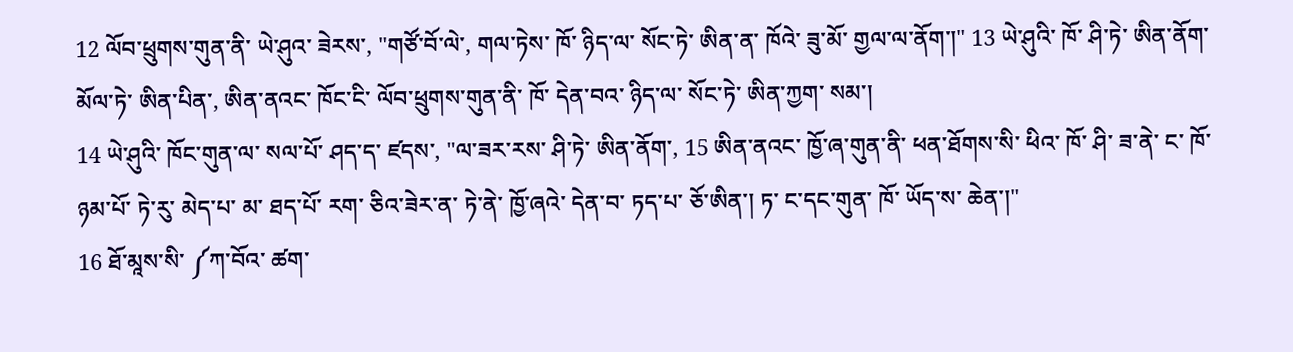12 ལོབ་ཕྲུགས་གུན་ནི་ ཡེ་ཤུའ་ ཟེརས་, "གཙོ་བོ་ལེ་, གལ་ཏེས་ ཁོ་ ཉིད་ལ་ སོང་ཏེ་ ཨིན་ན་ ཁོའེ་ ཟུ་མོ་ གྱལ་ལ་ནོག་།" 13 ཡེ་ཤུའི་ ཁོ་ ཤི་ཏེ་ ཨིན་ནོག་ མོལ་ཏེ་ ཨིན་པིན་, ཨིན་ནའང་ ཁོང་ངི་ ལོབ་ཕྲུགས་གུན་ནི་ ཁོ་ དེན་བའ་ ཉིད་ལ་ སོང་ཏེ་ ཨིན་ཀྱག་ སམ་།
14 ཡེ་ཤུའི་ ཁོང་གུན་ལ་ སལ་པོ་ ཤད་ད་ ཛདས་, "ལ་ཟར་རས་ ཤི་ཏེ་ ཨིན་ནོག་, 15 ཨིན་ནའང་ ཁྱོ་ཞ་གུན་ནི་ ཕན་ཐོགས་སི་ ཕིའ་ ཁོ་ ཤི་ ཟ་ནེ་ ང་ ཁོ་ ཉམ་པོ་ ཏེ་རུ་ མེད་པ་ མ་ ཐད་པོ་ རག་ ཅིའ་ཟེར་ན་ ཏེ་ནེ་ ཁྱོ་ཞའེ་ དེན་བ་ ཏད་པ་ ཅོ་ཨིན་། ཏ་ ང་དང་གུན་ ཁོ་ ཡོད་ས་ ཆེན་།"
16 ཐོ་མཱས་སི་ ༼ཀ་བོའ་ ཚག་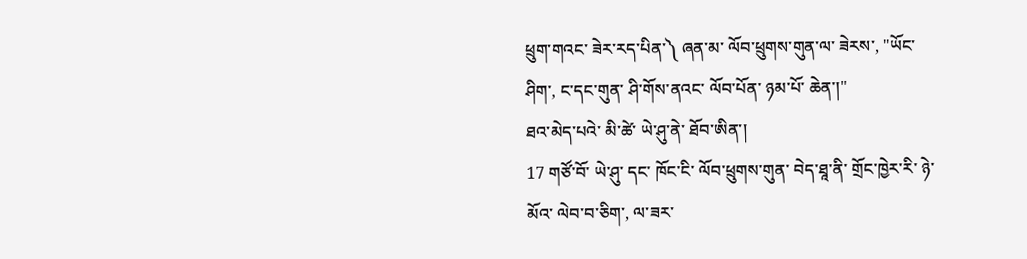ཕྲུག་གའང་ ཟེར་རད་པིན་༽ ཞན་མ་ ལོབ་ཕྲུགས་གུན་ལ་ ཟེརས་, "ཡོང་ཤིག་, ང་དང་གུན་ ཤི་གོས་ནའང་ ལོབ་པོན་ ཉམ་པོ་ ཆེན་།"
ཐའ་མེད་པའེ་ མི་ཚེ་ ཡེ་ཤུ་ནེ་ ཐོབ་ཨིན་།
17 གཙོ་བོ་ ཡེ་ཤུ་ དང་ ཁོང་ངི་ ལོབ་ཕྲུགས་གུན་ བེད་ཐཱ་ནི་ གྲོང་ཁྱེར་རི་ ཉེ་མོའ་ ལེབ་བ་ཅིག་, ལ་ཟར་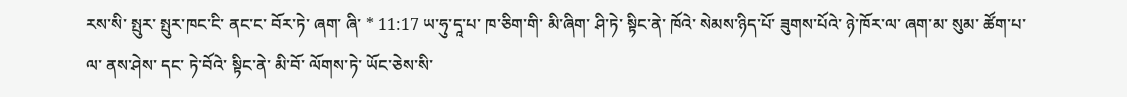རས་སི་ སྤུར་ སྤུར་ཁང་ངི་ ནང་ང་ བོར་ཏེ་ ཞག་ ཞི་ * 11:17 ཡ་ཧུ་དཱ་པ་ ཁ་ཅིག་གི་ མི་ཞིག་ ཤི་ཏེ་ སྟིང་ནེ་ ཁོའེ་ སེམས་ཉིད་པོ་ ཟུགས་པོའེ་ ཉེ་ཁོར་ལ་ ཞག་མ་ སུམ་ ཚོག་པ་ལ་ ནས་ཤེས་ དང་ ཏེ་བོའེ་ སྟིང་ནེ་ མི་བོ་ ལོགས་ཏེ་ ཡོང་ཅེས་སི་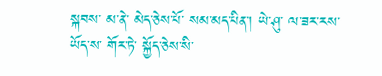སྐབས་ མ་ནེ་ མེད་ཅེས་པོ་ སམ་མད་པིན་། ཡེ་ཤུ་ ལ་ཟར་རས་ ཡོད་ས་ གོར་ཏེ་ སྐྱོད་ཅེས་སི་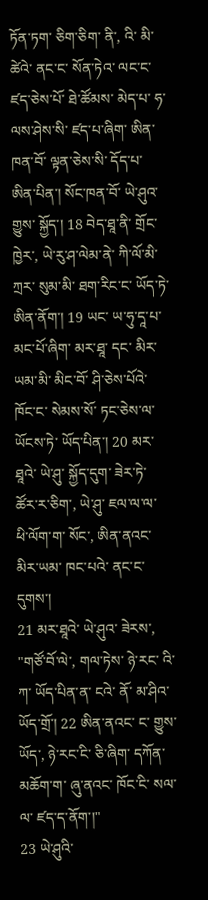ཏོན་ཏག་ ཅིག་ཅིག་ ནི་, འི་ མི་ཚེའེ་ ནང་ང་ སོན་ཏེའ་ ལང་ང་ ཛད་ཅེས་པོ་ ཐེ་ཚོམས་ མེད་པ་ ཧ་ལས་ཤེས་སི་ ཛད་པ་ཞིག་ ཨིན་ཁན་བོ་ ལྟན་ཅེས་སི་ དོད་པ་ ཨིན་པིན་། སོང་ཁན་བོ་ ཡེ་ཤུའ་ གྱུས་ སྐྱོད་། 18 བེད་ཐཱ་ནི་ གྲོང་ཁྱེར་, ཡེ་རུ་ཤ་ལེམ་ནེ་ ཀི་ལོ་མི་ཀྲར་ སུམ་མི་ ཐག་རིང་ང་ ཡོད་ཏེ་ ཨིན་ནོག་། 19 ཡང་ ཡ་ཧུ་དཱ་པ་ མང་པོ་ཞིག་ མར་ཐཱ་ དང་ མིར་ཡམ་མི་ མིང་བོ་ ཤི་ཅེས་པོའེ་ ཁོང་ང་ སེམས་སོ་ ཏང་ཅེས་ལ་ ཡོངས་ཏེ་ ཡོད་པིན་། 20 མར་ཐཱའེ་ ཡེ་ཤུ་ སྐྱོད་དུག་ ཟེར་ཏེ་ ཚོར་ར་ཅིག་, ཡེ་ཤུ་ ཇལ་ལ་ལ་ ཕི་ལོག་ག་ སོང་, ཨིན་ནའང་ མིར་ཡམ་ ཁང་པའེ་ ནང་ང་ དུགས་།
21 མར་ཐཱའེ་ ཡེ་ཤུའ་ ཟེརས་, "གཙོ་བོ་ལེ་, གལ་ཏེས་ ཉེ་རང་ འི་ཀ་ ཡོད་པིན་ན་ ངའེ་ ནོ་ མ་ཤིའ་ ཡོད་གྲོ་། 22 ཨིན་ནའང་ ང་ གྱུས་ཡོད་, ཉེ་རང་ངི་ ཅི་ཞིག་ དཀོན་མཆོག་ག་ ཞུ་ནའང་ ཁོང་ངི་ སལ་ལ་ ཛད་ད་ནོག་།"
23 ཡེ་ཤུའི་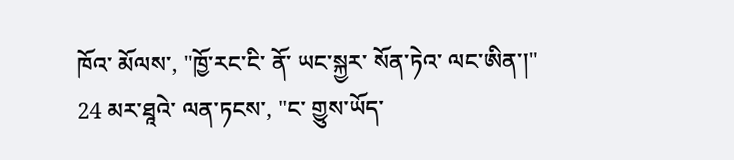ཁོའ་ མོལས་, "ཁྱོ་རང་ངི་ ནོ་ ཡང་སྐྱར་ སོན་ཏེའ་ ལང་ཨིན་།"
24 མར་ཐཱའེ་ ལན་ཏངས་, "ང་ གྱུས་ཡོད་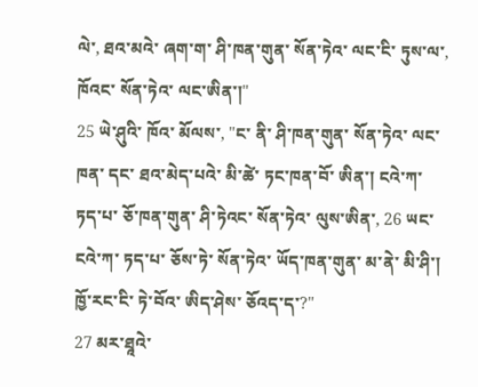ལེ་, ཐའ་མའེ་ ཞག་ག་ ཤི་ཁན་གུན་ སོན་ཏེའ་ ལང་ངི་ ཏུས་ལ་, ཁོའང་ སོན་ཏེའ་ ལང་ཨིན་།"
25 ཡེ་ཤུའི་ ཁོའ་ མོལས་, "ང་ ནི་ ཤི་ཁན་གུན་ སོན་ཏེའ་ ལང་ཁན་ དང་ ཐའ་མེད་པའེ་ མི་ཚེ་ ཏང་ཁན་བོ་ ཨིན་། ངའེ་ཀ་ ཏད་པ་ ཅོ་ཁན་གུན་ ཤི་ཏེའང་ སོན་ཏེའ་ ལུས་ཨིན་, 26 ཡང་ ངའེ་ཀ་ ཏད་པ་ ཅོས་ཏེ་ སོན་ཏེའ་ ཡོད་ཁན་གུན་ མ་ནེ་ མི་ཤི་། ཁྱོ་རང་ངི་ ཏེ་བོའ་ ཨིད་ཤེས་ ཅོའད་ད་?"
27 མར་ཐཱའེ་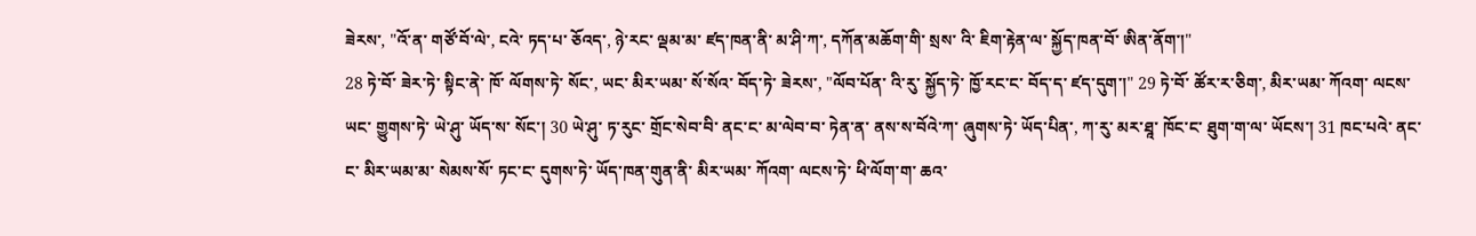ཟེརས་, "འོ་ན་ གཙོ་བོ་ལེ་, ངའེ་ ཏད་པ་ ཅོའད་, ཉེ་རང་ ལྡམ་མ་ ཛད་ཁན་ནི་ མ་ཤི་ཀ་, དཀོན་མཆོག་གི་ སྲས་ འི་ ཇིག་རྟེན་ལ་ སྐྱོད་ཁན་བོ་ ཨིན་ནོག་།"
28 ཏེ་བོ་ ཟེར་ཏེ་ སྟིང་ནེ་ ཁོ་ ལོགས་ཏེ་ སོང་, ཡང་ མིར་ཡམ་ སོ་སོའ་ བོད་ཏེ་ ཟེརས་, "ལོབ་པོན་ འི་རུ་ སྐྱོད་ཏེ་ ཁྱོ་རང་ང་ བོད་ད་ ཛད་དུག་།" 29 ཏེ་བོ་ ཚོར་ར་ཅིག་, མིར་ཡམ་ ཀོའག་ ལངས་ ཡང་ གྱུགས་ཏེ་ ཡེ་ཤུ་ ཡོད་ས་ སོང་། 30 ཡེ་ཤུ་ ཏ་རུང་ གྲོང་སེབ་བི་ ནང་ང་ མ་ལེབ་བ་ ཏེན་ན་ ནས་ས་བོའེ་ཀ་ ཞུགས་ཏེ་ ཡོད་པིན་, ཀ་རུ་ མར་ཐཱ་ ཁོང་ང་ ཐུག་ག་ལ་ ཡོངས་། 31 ཁང་པའེ་ ནང་ང་ མིར་ཡམ་མ་ སེམས་སོ་ ཏང་ང་ དུགས་ཏེ་ ཡོད་ཁན་གུན་ནི་ མིར་ཡམ་ ཀོའག་ ལངས་ཏེ་ ཕི་ལོག་ག་ ཆའ་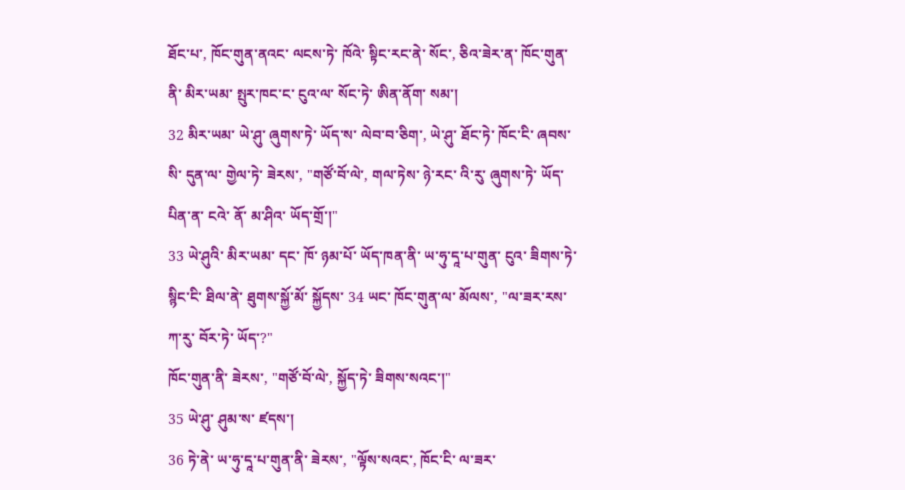ཐོང་པ་, ཁོང་གུན་ནའང་ ལངས་ཏེ་ ཁོའེ་ སྟིང་རང་ནེ་ སོང་, ཅིའ་ཟེར་ན་ ཁོང་གུན་ནི་ མིར་ཡམ་ སྤུར་ཁང་ང་ ངུའ་ལ་ སོང་ཏེ་ ཨིན་ནོག་ སམ་།
32 མིར་ཡམ་ ཡེ་ཤུ་ ཞུགས་ཏེ་ ཡོད་ས་ ལེབ་བ་ཅིག་, ཡེ་ཤུ་ ཐོང་ཏེ་ ཁོང་ངི་ ཞབས་སི་ དུན་ལ་ གྱེལ་ཏེ་ ཟེརས་, "གཙོ་བོ་ལེ་, གལ་ཏེས་ ཉེ་རང་ འི་རུ་ ཞུགས་ཏེ་ ཡོད་པིན་ན་ ངའེ་ ནོ་ མ་ཤིའ་ ཡོད་གྲོ་།"
33 ཡེ་ཤུའི་ མིར་ཡམ་ དང་ ཁོ་ ཉམ་པོ་ ཡོད་ཁན་ནི་ ཡ་ཧུ་དཱ་པ་གུན་ ངུའ་ ཟིགས་ཏེ་ སྙིང་ངི་ ཐིལ་ནེ་ ཐུགས་སྐྱོ་མོ་ སྐྱོདས་ 34 ཡང་ ཁོང་གུན་ལ་ མོལས་, "ལ་ཟར་རས་ ཀ་རུ་ བོར་ཏེ་ ཡོད་?"
ཁོང་གུན་ནི་ ཟེརས་, "གཙོ་བོ་ལེ་, སྐྱོད་ཏེ་ ཟིགས་སའང་།"
35 ཡེ་ཤུ་ ཤུམ་ས་ ཛདས་།
36 ཏེ་ནེ་ ཡ་ཧུ་དཱ་པ་གུན་ནི་ ཟེརས་, "ལྟོས་སའང་, ཁོང་ངི་ ལ་ཟར་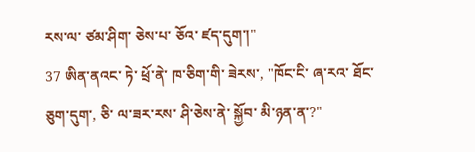རས་ལ་ ཙམ་ཤིག་ ཅེས་པ་ ཅོའ་ ཛད་དུག་།"
37 ཨིན་ནའང་ ཏེ་ ཕྲོ་ནེ་ ཁ་ཅིག་གི་ ཟེརས་, "ཁོང་ངི་ ཞ་རའ་ ཐོང་ཅུག་དུག་, ཅི་ ལ་ཟར་རས་ ཤི་ཅེས་ནེ་ སྐྱོབ་ མི་ཉན་ན་?"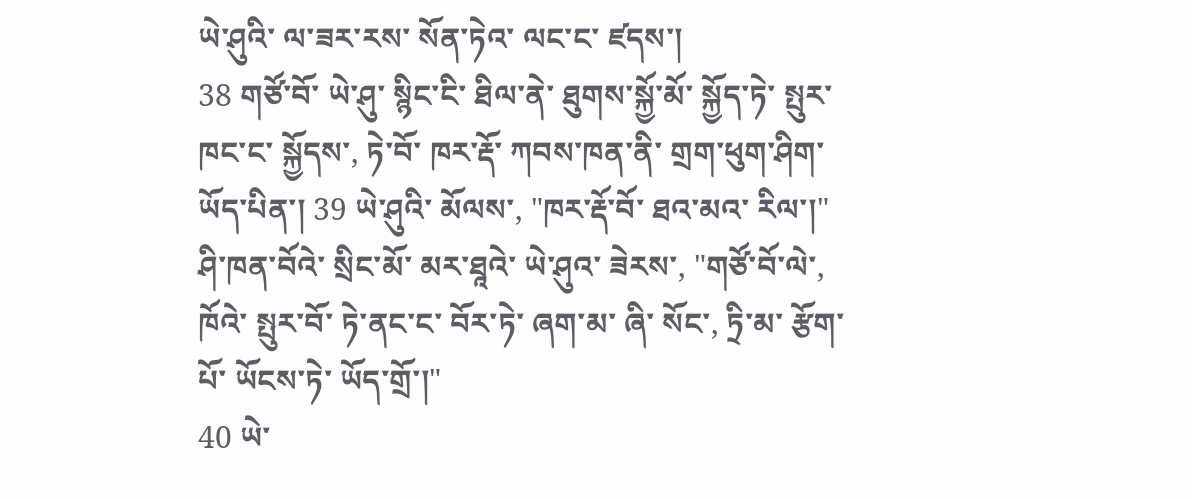ཡེ་ཤུའི་ ལ་ཟར་རས་ སོན་ཏེའ་ ལང་ང་ ཛདས་།
38 གཙོ་བོ་ ཡེ་ཤུ་ སྙིང་ངི་ ཐིལ་ནེ་ ཐུགས་སྐྱོ་མོ་ སྐྱོད་ཏེ་ སྤུར་ཁང་ང་ སྐྱོདས་, ཏེ་བོ་ ཁར་རྡོ་ ཀབས་ཁན་ནི་ གྲག་ཕུག་ཤིག་ ཡོད་པིན་། 39 ཡེ་ཤུའི་ མོལས་, "ཁར་རྡོ་བོ་ ཐའ་མའ་ རིལ་།"
ཤི་ཁན་བོའེ་ སྲིང་མོ་ མར་ཐཱའེ་ ཡེ་ཤུའ་ ཟེརས་, "གཙོ་བོ་ལེ་, ཁོའེ་ སྤུར་བོ་ ཏེ་ནང་ང་ བོར་ཏེ་ ཞག་མ་ ཞི་ སོང་, ཏྲི་མ་ རྩོག་པོ་ ཡོངས་ཏེ་ ཡོད་གྲོ་།"
40 ཡེ་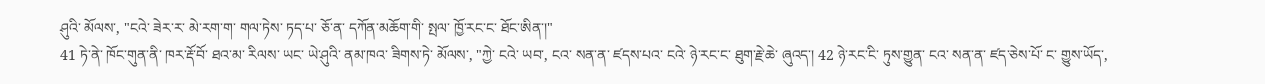ཤུའི་ མོལས་, "ངའེ་ ཟེར་ར་ མེ་རག་ག་ གལ་ཏེས་ ཏད་པ་ ཅོ་ན་ དཀོན་མཆོག་གི་ སྤལ་ ཁྱོ་རང་ང་ ཐོང་ཨིན་།"
41 ཏེ་ནེ་ ཁོང་གུན་ནི་ ཁར་རྡོ་བོ་ ཐའ་མ་ རིལས་ ཡང་ ཡེ་ཤུའི་ ནམ་ཁའ་ ཟིགས་ཏེ་ མོལས་, "ཀྱེ་ ངའེ་ ཡབ་, ངའ་ སན་ན་ ཛདས་པའ་ ངའེ་ ཉེ་རང་ང་ ཐུག་རྗེ་ཆེ་ ཞུའད་། 42 ཉེ་རང་ངི་ ཏུས་གྱུན་ ངའ་ སན་ན་ ཛད་ཅེས་པོ་ ང་ གྱུས་ཡོད་,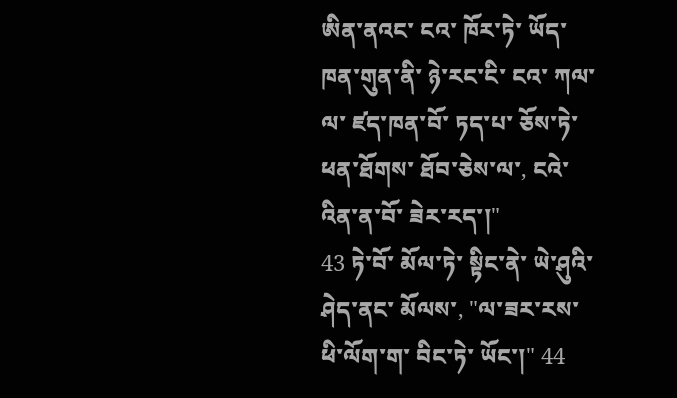ཨིན་ནའང་ ངའ་ ཁོར་ཏེ་ ཡོད་ཁན་གུན་ནི་ ཉེ་རང་ངི་ ངའ་ ཀལ་ལ་ ཛད་ཁན་བོ་ ཏད་པ་ ཅོས་ཏེ་ ཕན་ཐོགས་ ཐོབ་ཅེས་ལ་, ངའེ་ འིན་ན་བོ་ ཟེར་རད་།"
43 ཏེ་བོ་ མོལ་ཏེ་ སྟིང་ནེ་ ཡེ་ཤུའི་ ཤེད་ནང་ མོལས་, "ལ་ཟར་རས་ ཕི་ལོག་ག་ བིང་ཏེ་ ཡོང་།" 44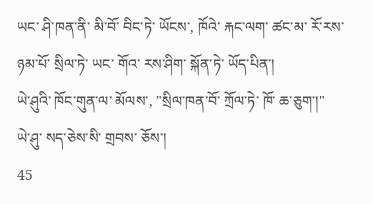ཡང་ ཤི་ཁན་ནི་ མི་བོ་ བིང་ཏེ་ ཡོངས་, ཁོའེ་ རྐང་ལག་ ཚང་མ་ རོ་རས་ ཉམ་པོ་ སྲིལ་ཏེ་ ཡང་ གོའ་ རས་ཤིག་ སྐོན་ཏེ་ ཡོད་པིན་།
ཡེ་ཤུའི་ ཁོང་གུན་ལ་ མོལས་, "སྲིལ་ཁན་བོ་ ཀྲོལ་ཏེ་ ཁོ་ ཆ་ཅུག་།"
ཡེ་ཤུ་ སད་ཅེས་སི་ གྲབས་ ཅོས་།
45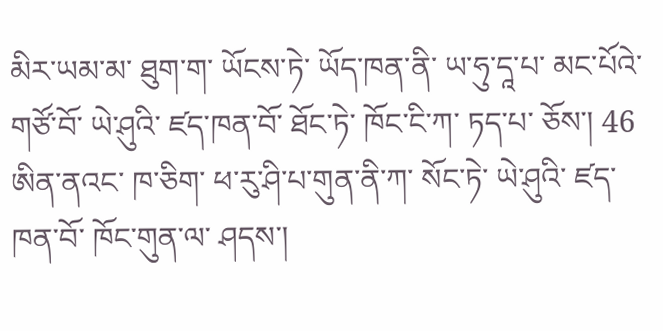མིར་ཡམ་མ་ ཐུག་ག་ ཡོངས་ཏེ་ ཡོད་ཁན་ནི་ ཡ་ཧུ་དཱ་པ་ མང་པོའེ་ གཙོ་བོ་ ཡེ་ཤུའི་ ཛད་ཁན་བོ་ ཐོང་ཏེ་ ཁོང་ངི་ཀ་ ཏད་པ་ ཅོས་། 46 ཨིན་ནའང་ ཁ་ཅིག་ ཕ་རུ་ཤི་པ་གུན་ནི་ཀ་ སོང་ཏེ་ ཡེ་ཤུའི་ ཛད་ཁན་བོ་ ཁོང་གུན་ལ་ ཤདས་།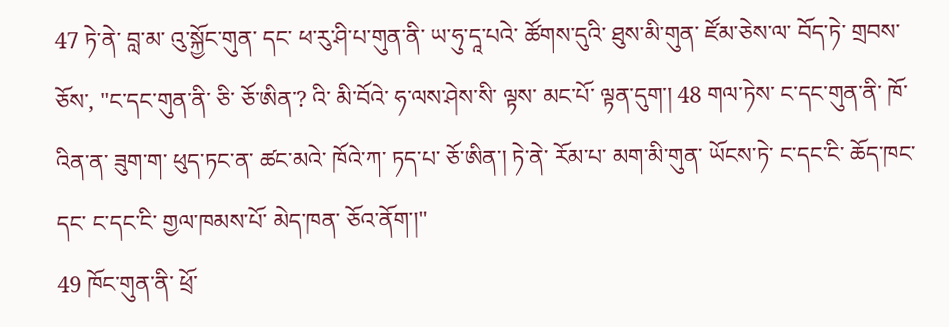47 ཏེ་ནེ་ བླ་མ་ འུ་སྐྱོང་གུན་ དང་ ཕ་རུ་ཤི་པ་གུན་ནི་ ཡ་ཧུ་དཱ་པའེ་ ཚོགས་དུའི་ ཐུས་མི་གུན་ ཛོམ་ཅེས་ལ་ བོད་ཏེ་ གྲབས་ ཅོས་, "ང་དང་གུན་ནི་ ཅི་ ཅོ་ཨིན་? འི་ མི་བོའེ་ ཧ་ལས་ཤེས་སི་ ལྟས་ མང་པོ་ ལྟན་དུག་། 48 གལ་ཏེས་ ང་དང་གུན་ནི་ ཁོ་ འིན་ན་ ཟུག་ག་ ཕུད་ཏང་ན་ ཚང་མའེ་ ཁོའེ་ཀ་ ཏད་པ་ ཅོ་ཨིན་། ཏེ་ནེ་ རོམ་པ་ མག་མི་གུན་ ཡོངས་ཏེ་ ང་དང་ངི་ ཆོད་ཁང་ དང་ ང་དང་ངི་ གྱལ་ཁམས་པོ་ མེད་ཁན་ ཅོའ་ནོག་།"
49 ཁོང་གུན་ནི་ ཕྲོ་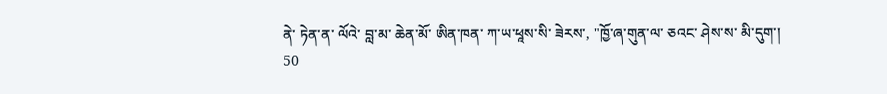ནེ་ ཏེན་ན་ ལོའེ་ བླ་མ་ ཆེན་མོ་ ཨིན་ཁན་ ཀ་ཡ་ཕཱས་སི་ ཟེརས་, "ཁྱོ་ཞ་གུན་ལ་ ཅའང་ ཤེས་ས་ མི་དུག་། 50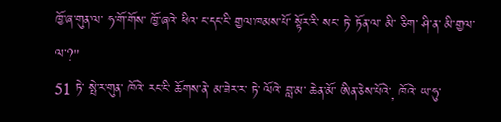ཁྱོ་ཞ་གུན་ལ་ ཧ་གོ་གོས་ ཁྱོ་ཞའེ་ ཕིའ་ ང་དང་ངི་ གྱལ་ཁམས་པོ་ སྟོར་རི་ སང་ ཏེ་ ཏོན་ལ་ མི་ ཅིག་ ཤི་ན་ མི་གྱལ་ལ་?"
51 ཏེ་ སྤེ་ར་གུན་ ཁོའེ་ རང་ངི་ ཆོགས་ནེ་ མ་ཟེར་ར་ ཏེ་ ལོའེ་ བླ་མ་ ཆེན་མོ་ ཨིན་ཅེས་པོའེ་, ཁོའེ་ ཡ་ཧུ་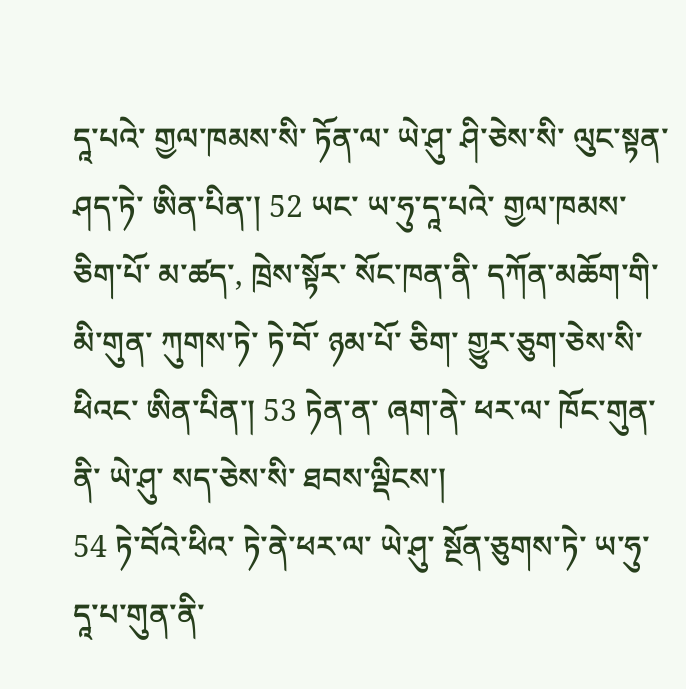དཱ་པའེ་ གྱལ་ཁམས་སི་ ཏོན་ལ་ ཡེ་ཤུ་ ཤི་ཅེས་སི་ ལུང་སྟན་ ཤད་ཏེ་ ཨིན་པིན་། 52 ཡང་ ཡ་ཧུ་དཱ་པའེ་ གྱལ་ཁམས་ ཅིག་པོ་ མ་ཚད་, ཁྲེས་སྟོར་ སོང་ཁན་ནི་ དཀོན་མཆོག་གི་ མི་གུན་ ཀུགས་ཏེ་ ཏེ་བོ་ ཉམ་པོ་ ཅིག་ གྱུར་ཅུག་ཅེས་སི་ ཕིའང་ ཨིན་པིན་། 53 ཏེན་ན་ ཞག་ནེ་ ཕར་ལ་ ཁོང་གུན་ནི་ ཡེ་ཤུ་ སད་ཅེས་སི་ ཐབས་ལྡིངས་།
54 ཏེ་བོའེ་ཕིའ་ ཏེ་ནེ་ཕར་ལ་ ཡེ་ཤུ་ སྔོན་ཅུགས་ཏེ་ ཡ་ཧུ་དཱ་པ་གུན་ནི་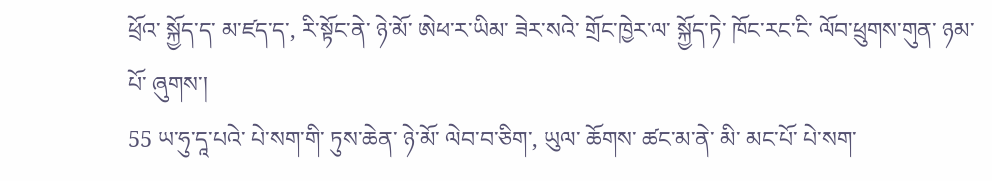ཕྲོའ་ སྐྱོད་ད་ མ་ཛད་ད་, རི་སྟོང་ནེ་ ཉེ་མོ་ ཨེཕ་ར་ཡིམ་ ཟེར་སའེ་ གྲོང་ཁྱེར་ལ་ སྐྱོད་ཏེ་ ཁོང་རང་ངི་ ལོབ་ཕྲུགས་གུན་ ཉམ་པོ་ ཞུགས་།
55 ཡ་ཧུ་དཱ་པའེ་ པེ་སག་གི་ ཏུས་ཆེན་ ཉེ་མོ་ ལེབ་བ་ཅིག་, ཡུལ་ ཆོགས་ ཚང་མ་ནེ་ མི་ མང་པོ་ པེ་སག་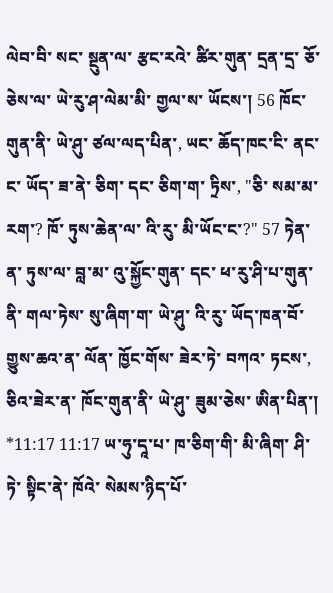ལེབ་བི་ སང་ སྔུན་ལ་ རྩང་རའེ་ ཚིར་གུན་ དྲན་དྲ་ ཅོ་ཅེས་ལ་ ཡེ་རུ་ཤ་ལེམ་མི་ གྱལ་ས་ ཡོངས་། 56 ཁོང་གུན་ནི་ ཡེ་ཤུ་ ཙལ་ལད་པིན་, ཡང་ ཆོད་ཁང་ངི་ ནང་ང་ ཡོད་ ཟ་ནེ་ ཅིག་ དང་ ཅིག་ག་ ཏྲིས་, "ཅི་ སམ་མ་རག་? ཁོ་ ཏུས་ཆེན་ལ་ འི་རུ་ མི་ཡོང་ང་?" 57 ཏེན་ན་ ཏུས་ལ་ བླ་མ་ འུ་སྐྱོང་གུན་ དང་ ཕ་རུ་ཤི་པ་གུན་ནི་ གལ་ཏེས་ སུ་ཞིག་ག་ ཡེ་ཤུ་ འི་རུ་ ཡོད་ཁན་བོ་ གྱུས་ཆའ་ན་ ལོན་ ཁྱོང་གོས་ ཟེར་ཏེ་ བཀའ་ ཏངས་, ཅིའ་ཟེར་ན་ ཁོང་གུན་ནི་ ཡེ་ཤུ་ ཟུམ་ཅེས་ ཨིན་པིན་།
*11:17 11:17 ཡ་ཧུ་དཱ་པ་ ཁ་ཅིག་གི་ མི་ཞིག་ ཤི་ཏེ་ སྟིང་ནེ་ ཁོའེ་ སེམས་ཉིད་པོ་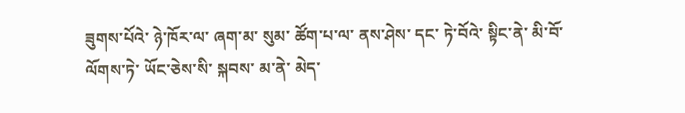ཟུགས་པོའེ་ ཉེ་ཁོར་ལ་ ཞག་མ་ སུམ་ ཚོག་པ་ལ་ ནས་ཤེས་ དང་ ཏེ་བོའེ་ སྟིང་ནེ་ མི་བོ་ ལོགས་ཏེ་ ཡོང་ཅེས་སི་ སྐབས་ མ་ནེ་ མེད་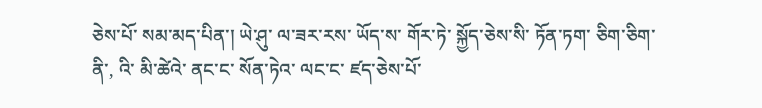ཅེས་པོ་ སམ་མད་པིན་། ཡེ་ཤུ་ ལ་ཟར་རས་ ཡོད་ས་ གོར་ཏེ་ སྐྱོད་ཅེས་སི་ ཏོན་ཏག་ ཅིག་ཅིག་ ནི་, འི་ མི་ཚེའེ་ ནང་ང་ སོན་ཏེའ་ ལང་ང་ ཛད་ཅེས་པོ་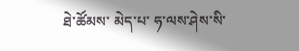ཐེ་ཚོམས་ མེད་པ་ ཧ་ལས་ཤེས་སི་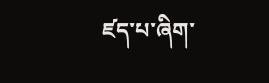ཛད་པ་ཞིག་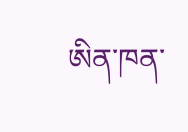ཨིན་ཁན་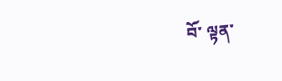བོ་ ལྟན་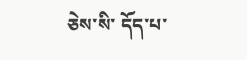ཅེས་སི་ དོད་པ་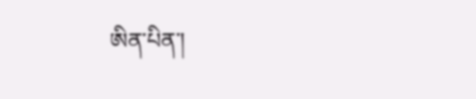ཨིན་པིན་།